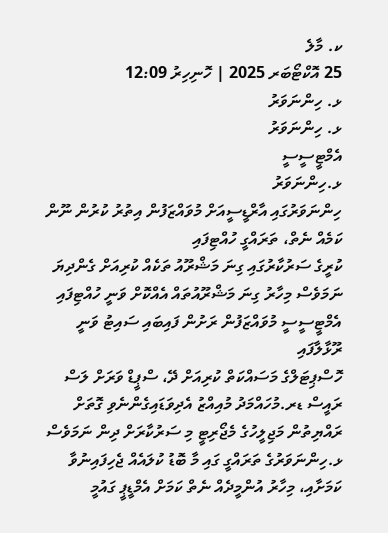ކ. މާލެ
25 އޮކްޓޯބަރ 2025 | ހޮނިހިރު 12:09
ޅ. ހިންނަވަރު
ޅ. ހިންނަވަރު
އެމްޓީސީސީ
ޅ.ހިންނަވަރު
ހިންނަވަރުގައި އާރްޑީސީއަށް މުވައްޒަފުން އިތުރު ކުރުން ނޫން ކަމެއް ނެތް، ތަރައްގީ ހުއްޓިފައި
ކުރީގެ ސަރުކާރުގައި ގިނަ މަޝްރޫއު ތަކެއް ކުރިއަށް ގެންދިޔަ ނަމަވެސް މިހާރު ގިނަ މަޝްރޫއުތައް އެއްކޮށް ވަނީ ހުއްޓިފައި
އެމްޓީސީސީ މުވައްޒަފުން ރަށުން ފައިބައި ސައިޓު ވަނީ ރޫޅާލާފައި
ހޮސްޕިޓަލްގެ މަސައްކަތް ކުރިއަށް ދޭ، ސްޕީޑް ވަރަށް ލަސް
ރައީސް ޑރ.މުހައްމަދު މުއިއްޒު އެދިވަޑައިގެންނެވި ގޮތަށް ރައްޔިތުން މަޖިލީހުގެ މެޖޯރިޓީ މި ސަރުކާރަށް ދިން ނަމަވެސް ޅ.ހިންނަވަރުގެ ތަރައްގީ ގައި މާ ބޮޑު ކުލައެއް ޖެހިފައިނުވާ ކަމަށާއި، މިހާރު އުންމީދެއް ނެތް ކަމަށް އެމްޑީޕީ ގައުމީ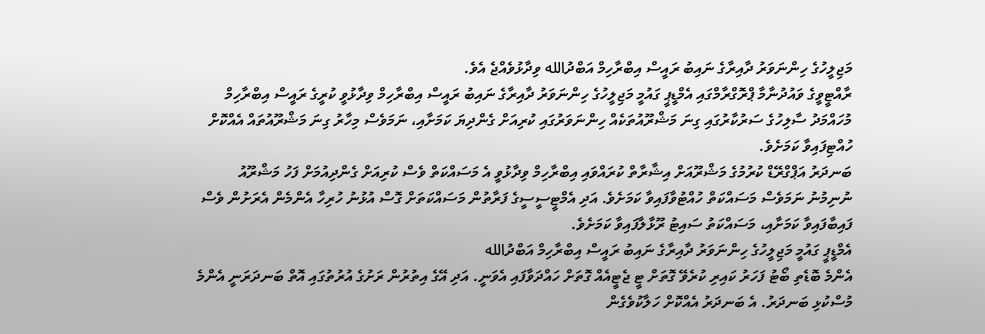މަޖިލީހުގެ ހިންނަވަރު ދާއިރާގެ ނައިބު ރައީސް އިބްރާހިމް އަބްދުالله ވިދާޅުވެއްޖެ އެވެ.
ރާއްޓީވީގެ ވައުދުނާމާ ޕްރޮގްރާމްގައި އެމްޑީޕީ ގައުމީ މަޖިލީހުގެ ހިންނަވަރު ދާއިރާގެ ނައިބު ރައީސް އިބްރާހިމް ވިދާޅުވީ ކުރީގެ ރައީސް އިބްރާހިމް މުހައްމަދު ސާލިހުގެ ސަރުކާރުގައި ގިނަ މަޝްރޫއުތަކެއް ހިންނަވަރުގައި ކުރިއަށް ގެންދިޔަ ކަމަށާއި، ނަމަވެސް މިހާރު ގިނަ މަޝްރޫއުތައް އެއްކޮށް ހުއްޓިފައިވާ ކަމަށެވެ.
ބަނދަރު އަޕްގްރޭޑް ކުރުމުގެ މަޝްރޫއަށް އިޝާރާތް ކުރައްވައި އިބްރާހިމް ވިދާޅުވީ އެ މަސައްކަތް ވެސް ކުރިއަށް ގެންދިއުމަށް ފަހު މަޝްރޫއު ނުނިމުނު ނަމަވެސް މަސައްކަތް ހުއްޓުވާފައިވާ ކަމަށެވެ. އަދި އެމްޓީސީސީގެ ފަރާތުން މަސައްކަތަށް ގޮސް އުޅުނު ހުރިހާ އެންމެން އެރަށުން ވެސް ފައިބާފައިވާ ކަމަށާއި، މަސައްކަތު ސައިޓު ރޫޅާލާފައިވާ ކަމަށެވެ.
އެމްޑީޕީ ގައުމީ މަޖިލީހުގެ ހިންނަވަރު ދާއިރާގެ ނައިބު ރައީސް އިބްރާހިމް އަބްދުالله
އެންމެ ބޮޑެތި ބޯޓު ފަހަރު ކައިރި ކުރެވޭ ގޮތަށް ޓީ ޖެޓީއެއް ގޮތަށް ހައްދަވާފައި އެވަނީ. އަދި އޭގެ އިތުރުން ރަށުގެ އުރުތުގައި އޮތް ބަނދަރަނީ އެންމެ މުސްކުޅި ބަނދަރު. އެ ބަނދަރު އެއްކޮށް ހަލާކުވެގެން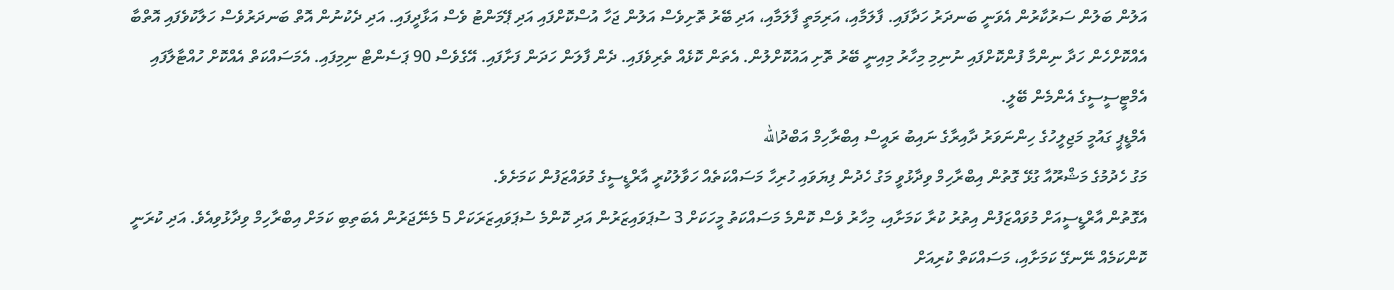އަލުން ބަލުން ސަރުކާރުން އެވަނީ ބަނދަރު ހަދާފައި. ފާލަމާއި، އަރިމަތީ ފާލަމާއި، އަދި ބޭރު ތޮށިވެސް އަލުން ޖަހާ އުސްކޮށްފައި އަދި ޕޭމަންޓު ވެސް އަޅާދީފައި. އަދި ދެކުނުން އޮތް ބަނދަރުވެސް ހަލާކުވެފައި އޮތްބާ އެއްކޮށްހެން ހަދާ ނިންމާ ފުންކޮށްފައި ނުނިމި މިހާރު މިއިނީ ބޭރު ތޮށި އައުކޮށްލުން. އެތަން ކޮޅެއް ތެރިވެފައި. ދެން ފާލަން ހަދަން ފަށާފައި. އޭގެވެސް 90 ޕަސެންޓް ނިމިފައި. އެމަސައްކަތް އެއްކޮށް ހުއްޓާލާފައި އެމްޓީސީސީގެ އެންމެން ބޭލީ.
އެމްޑީޕީ ގައުމީ މަޖިލީހުގެ ހިންނަވަރު ދާއިރާގެ ނައިބު ރައީސް އިބްރާހިމް އަބްދުالله
މަގު ހެދުމުގެ މަޝްރޫއާ ގުޅޭ ގޮތުން އިބްރާހިމް ވިދާޅުވީ މަގު ހެދުން ފިޔަވައި ހުރިހާ މަސައްކަތެއް ހަވާލުކުރީ އާރްޑީސީގެ މުވައްޒަފުން ކަމަށެވެ.
އެގޮތުން އާރްޑީސީއަށް މުވައްޒަފުން އިތުރު ކުރާ ކަމަށާއި، މިހާރު ވެސް ކޮންމެ މަސައްކަތު މީހަކަށް 3 ސުޕަވައިޒަރުން އަދި ކޮންމެ ސުޕަވައިޒަރަކަށް 5 މެނޭޖަރުން އެބަތިބި ކަމަށް އިބްރާހިމް ވިދާޅުވިއެވެ. އަދި ކުރަނީ ކޮންކަމެއް ނޭނގޭ ކަމަށާއި، މަސައްކަތް ކުރިއަށް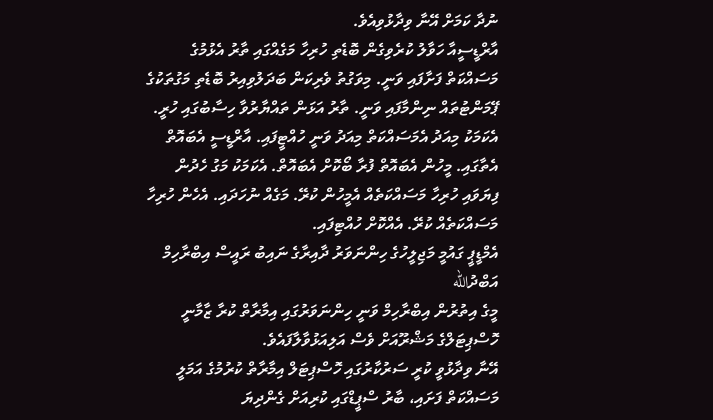ނުދާ ކަމަށް އޭނާ ވިދާޅުވިއެވެ.
އާރްޑީސީއާ ހަވާލު ކުރެވިގެން ބޮޑެތި ހުރިހާ މަގެއްގައި ތާރު އެޅުމުގެ މަސައްކަތް ފަށާފައި ވަނީ. މިވަގުތު ވެރިކަން ބަދަލުވިއިރު ބޮޑެތި މަގުތަކުގެ ޕޭމަންޓުތައް ނިންމާފައި ވަނީ. ތާރު އަޅަން ތައްޔާރުވާ ހިސާބުގައި ހުރީ. އެކަމަކު މިއަދު އެމަސައްކަތް މިއަދު ވަނީ ހުއްޓީފައި. އާރްޑީސީ އެބައޮތް އެތާގައި. މީހުން އެބައޮތް ފުރާ ބޯކޮށް އެބައޮތް. އެކަމަކު މަގު ހެދުން ފިޔަވައި ހުރިހާ މަސައްކަތެއް އެމީހުން ކުރޭ. މަގެއް ނުހަދައި. އެހެން ހުރިހާ މަސައްކަތެއް ކުރޭ. އެއްކޮށް ހުއްޓިފައި.
އެމްޑީޕީ ގައުމީ މަޖިލީހުގެ ހިންނަވަރު ދާއިރާގެ ނައިބު ރައީސް އިބްރާހިމް އަބްދުالله
މީގެ އިތުރުން އިބްރާހިމް ވަނީ ހިންނަވަރުގައި އިމާރާތް ކުރާ ޒާމާނީ ހޮސްޕިޓަލްގެ މަޝްރޫއަށް ވެސް އަލިއަޅުވާލާފައެވެ.
އޭނާ ވިދާޅުވީ ކުރީ ސަރުކާރުގައި ހޮސްޕިޓަލް އިމާރާތް ކުރުމުގެ އަމަލީ މަސައްކަތް ފަށައި، ބާރު ސްޕީޑްގައި ކުރިއަށް ގެންދިޔަ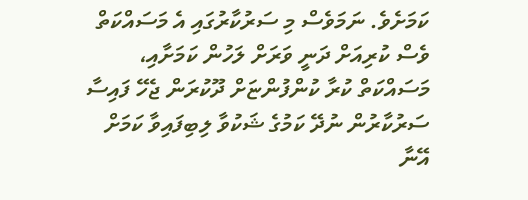ކަމަށެވެ. ނަމަވެސް މި ސަރުކާރުގައި އެ މަސައްކަތް ވެސް ކުރިއަށް ދަނީ ވަރަށް ލަހުން ކަމަށާއި، މަސައްކަތް ކުރާ ކުންފުންޏަށް ދޫކުރަން ޖެހޭ ފައިސާ ސަރުކާރުން ނުދޭ ކަމުގެ ޝަކުވާ ލިބިފައިވާ ކަމަށް އޭނާ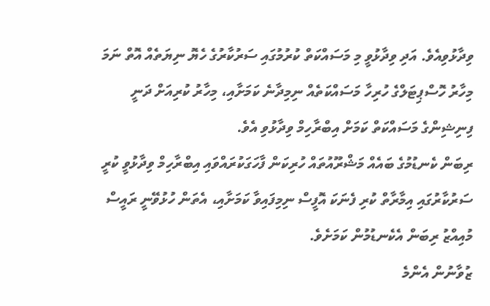ވިދާޅުވިއެވެ. އަދި ވިދާޅުވީ މި މަސައްކަތް ކުރުމުގައި ސަރުކާރުގެ ހެޔޮ ނިޔަތެއް އޮތް ނަމަ މިހާރު ހޮސްޕިޓަލްގެ ހުރިހާ މަސައްކަތެއް ނިމިދާނެ ކަމަށާއި، މިހާރު ކުރިއަށް ދަނީ ފިނިޝިންގެ މަސައްކަތް ކަމަށް އިބްރާހިމް ވިދާޅުވި އެވެ.
ރިބަން ކެނޑުމުގެ ބައެއް މަޝްރޫއުތައް ހުރިކަން ފާހަގަކުރައްވައި އިބްރާހިމް ވިދާޅުވީ ކުރީ ސަރުކާރުގައި އިމާރާތް ކުރި ފެނަކަ އޮފީސް ނިމިފައިވާ ކަމަށާއި، އެތަން ހުޅުވޭނީ ރައީސް މުއިއްޒު ރިބަން އެކެނޑުމުން ކަމަށެވެ.
ޒުވާނުން އެންމެ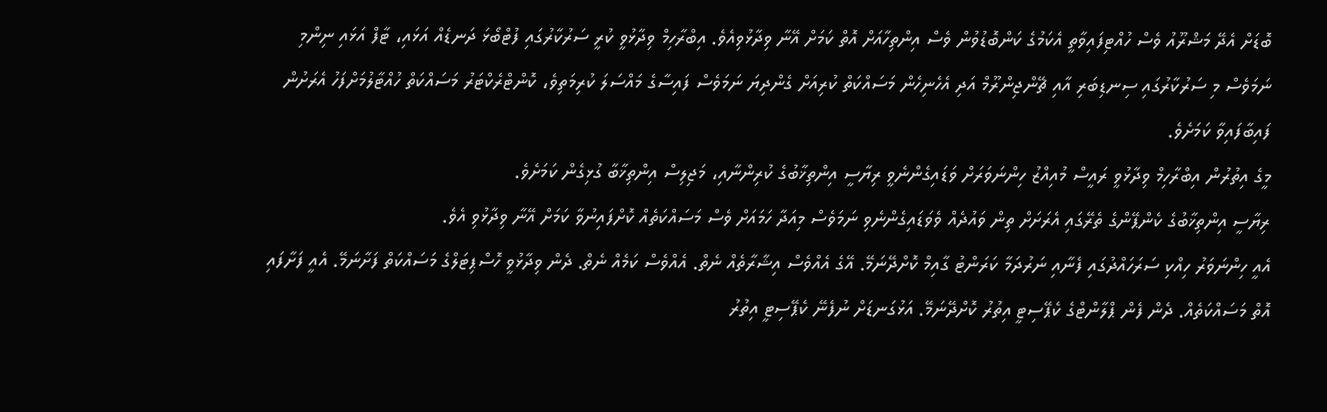ބޮޑަށް އެދޭ މަޝްރޫއު ވެސް ހުއްޓިފައިވާތީ އެކަމުގެ ކަންބޮޑުވުން ވެސް އިންތިހާއަށް އޮތް ކަމަށް އޭނާ ވިދާޅުވިއެވެ. އިބްރާހިމް ވިދާޅުވީ ކުރީ ސަރުކާރުގައި ފުޓްބޯޅަ ދަނޑެއް އަޅައި، ޓާފް އަޅައި ނިންމި ނަމަވެސް މި ސަރުކާރުގައި ސިނޑިބަރި އާއި ޗޭންޖިންރޫމް އަދި އެހެނިހެން މަސައްކަތް ކުރިއަށް ގެންދިޔަ ނަމަވެސް ފައިސާގެ މައްސަލަ ކުރިމަތިވެ، ކޮންޓްރެކްޓަރު މަސައްކަތް ހުއްޓާލުމަށްފަހު އެރަށުން ފައިބާފައިވާ ކަމަށެވެ.
މީގެ އިތުރުން އިބްރާހިމް ވިދާޅުވީ ރައީސް މުއިއްޒު ހިންނަވަރަށް ވަޑައިގެންނެވީ ރިޔާސީ އިންތިޚާބުގެ ކުރިންނާއި، މަޖިލިސް އިންތިޚާބާ ގުޅިގެން ކަމަށެވެ.
ރިޔާސީ އިންތިޚާބުގެ ކެންޕޭންގެ ތެރޭގައި އެރަށަށް ތިން ވައުދެއް ވެވަޑައިގެންނެވި ނަމަވެސް މިއަދާ ހަމައަށް ވެސް މަސައްކަތެއް ކޮށްފައިނުވާ ކަމަށް އޭނާ ވިދާޅުވި އެވެ.
އެއީ ހިންނަވަރު ހިއްކި ސަރަހައްދުގައި ފެނާއި ނަރުދަމާ ކަރަންޓު ގާއިމް ކޮށްދޭނަމޭ. އޭގެ އެއްވެސް އިޝާރާތެއް ނެތް. އެއްވެސް ކަމެއް ނެތް. ދެން ވިދާޅުވީ ހޮސްޕިޓަލްގެ މަސައްކަތް ފަށާނަމޭ. އެއީ ފަށާފައި އޮތް މަސައްކަތެއް. ދެން ފެން ޕްލާންޓްގެ ކެޕޭސިޓީ އިތުރު ކޮށްދޭނަމޭ. އަޅުގަނޑަށް ނުފެނޭ ކެޕޭސިޓީ އިތުރު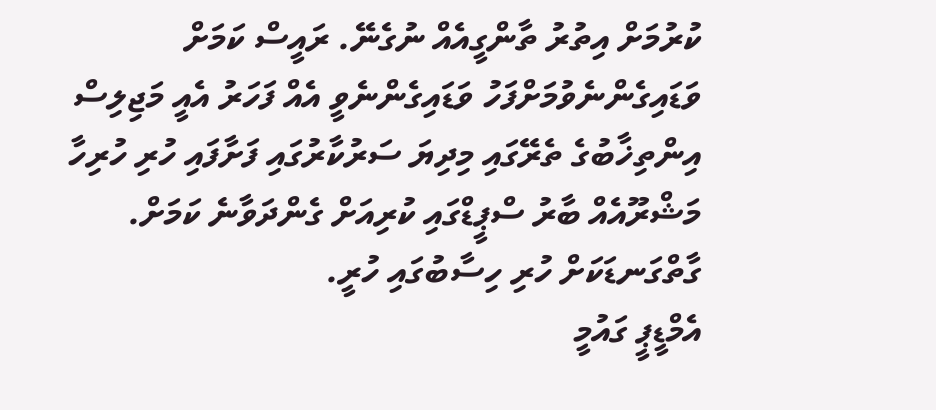ކުރުމަށް އިތުރު ތާންގީއެއް ނުގެނޭ. ރައީސް ކަމަށް ވަޑައިގެންނެވުމަށްފަހު ވަޑައިގެންނެވީ އެއް ފަހަރު އެއީ މަޖިލިސް އިންތިޚާބުގެ ތެރޭގައި މިދިޔަ ސަރުކާރުގައި ފަށާފައި ހުރި ހުރިހާ މަޝްރޫއެއް ބާރު ސްޕީޑްގައި ކުރިއަށް ގެންދަވާނެ ކަމަށް. ގާތްގަނޑަކަށް ހުރި ހިސާބުގައި ހުރީ.
އެމްޑީޕީ ގައުމީ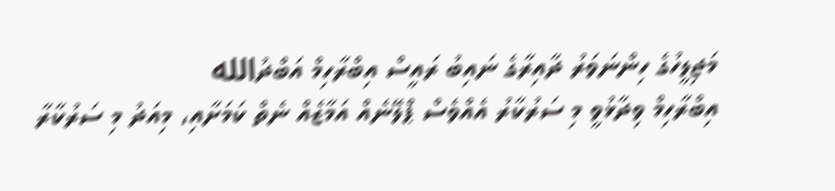މަޖިލީހުގެ ހިންނަވަރު ދާއިރާގެ ނައިބު ރައީސް އިބްރާހިމް އަބްދުالله
އިބްރާހިމް ވިދާޅުވީ މި ސަރުކާރު އެއްވެސް ޕްލޭނެއް އަމާޒެއް ނެތް ކަމަށާއި، މިއަދު މި ސަރުކާރާ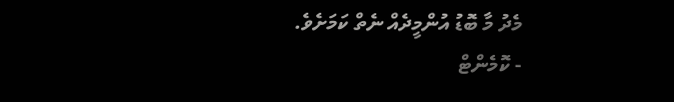މެދު މާ ބޮޑު އުންމީދެއް ނެތް ކަމަށެވެ.
- ކޮމެންޓް